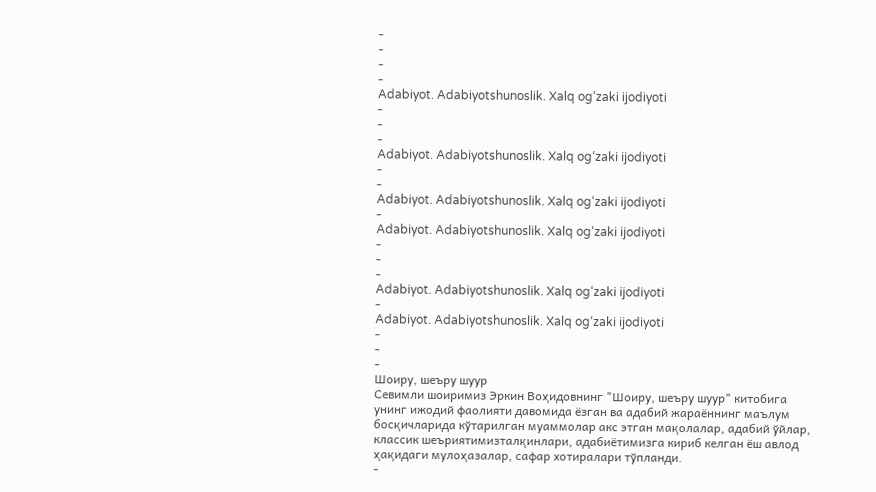-
-
-
-
Adabiyot. Adabiyotshunoslik. Xalq og‘zaki ijodiyoti
-
-
-
Adabiyot. Adabiyotshunoslik. Xalq og‘zaki ijodiyoti
-
-
Adabiyot. Adabiyotshunoslik. Xalq og‘zaki ijodiyoti
-
Adabiyot. Adabiyotshunoslik. Xalq og‘zaki ijodiyoti
-
-
-
Adabiyot. Adabiyotshunoslik. Xalq og‘zaki ijodiyoti
-
Adabiyot. Adabiyotshunoslik. Xalq og‘zaki ijodiyoti
-
-
-
Шоиру, шеъру шуур
Севимли шоиримиз Эркин Воҳидовнинг "Шоиру, шеъру шуур" китобига унинг ижодий фаолияти давомида ёзган ва адабий жараённинг маълум босқичларида кўтарилган муаммолар акс этган мақолалар, адабий ўйлар, классик шеъриятимизталқинлари, адабиётимизга кириб келган ёш авлод ҳақидаги мулоҳазалар, сафар хотиралари тўпланди.
-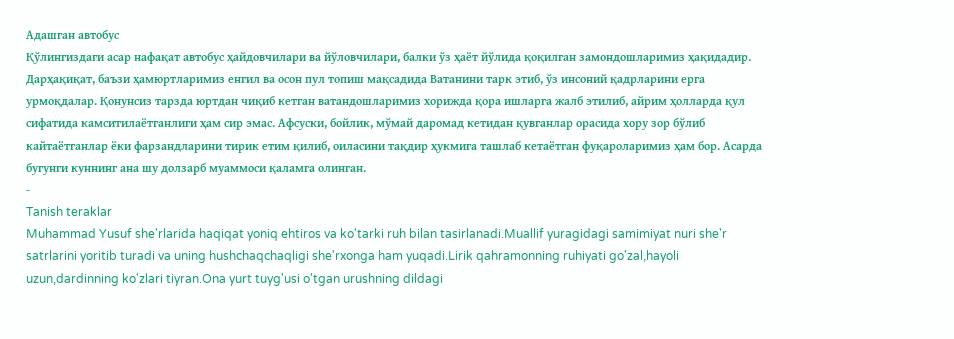Адашган автобус
Қўлингиздаги асар нафақат автобус ҳайдовчилари ва йўловчилари, балки ўз ҳаёт йўлида қоқилган замондошларимиз ҳақидадир. Дарҳақиқат, баъзи ҳамюртларимиз енгил ва осон пул топиш мақсадида Ватанини тарк этиб, ўз инсоний қадрларини ерга урмоқдалар. Қонунсиз тарзда юртдан чиқиб кетган ватандошларимиз хорижда қора ишларга жалб этилиб, айрим ҳолларда қул сифатида камситилаётганлиги ҳам сир эмас. Афсуски, бойлик, мўмай даромад кетидан қувганлар орасида хору зор бўлиб кайтаётганлар ёки фарзандларини тирик етим қилиб, оиласини тақдир ҳукмига ташлаб кетаётган фуқароларимиз ҳам бор. Асарда бугунги куннинг ана шу долзарб муаммоси қаламга олинган.
-
Tanish teraklar
Muhammad Yusuf she'rlarida haqiqat yoniq ehtiros va ko'tarki ruh bilan tasirlanadi.Muallif yuragidagi samimiyat nuri she'r satrlarini yoritib turadi va uning hushchaqchaqligi she'rxonga ham yuqadi.Lirik qahramonning ruhiyati go'zal,hayoli uzun,dardinning ko'zlari tiyran.Ona yurt tuyg'usi o'tgan urushning dildagi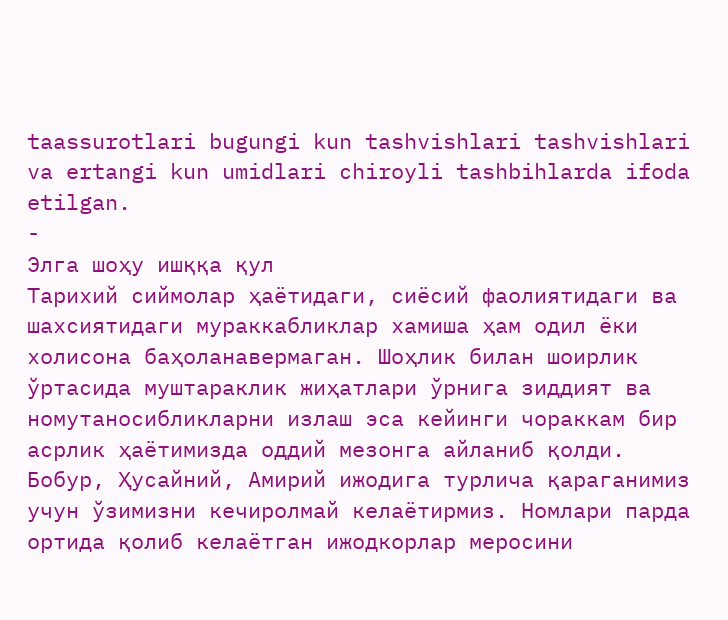taassurotlari bugungi kun tashvishlari tashvishlari va ertangi kun umidlari chiroyli tashbihlarda ifoda etilgan.
-
Элга шоҳу ишққа қул
Тарихий сиймолар ҳаётидаги, сиёсий фаолиятидаги ва шахсиятидаги мураккабликлар хамиша ҳам одил ёки холисона баҳоланавермаган. Шоҳлик билан шоирлик ўртасида муштараклик жиҳатлари ўрнига зиддият ва номутаносибликларни излаш эса кейинги чораккам бир асрлик ҳаётимизда оддий мезонга айланиб қолди. Бобур, Ҳусайний, Амирий ижодига турлича қараганимиз учун ўзимизни кечиролмай келаётирмиз. Номлари парда ортида қолиб келаётган ижодкорлар меросини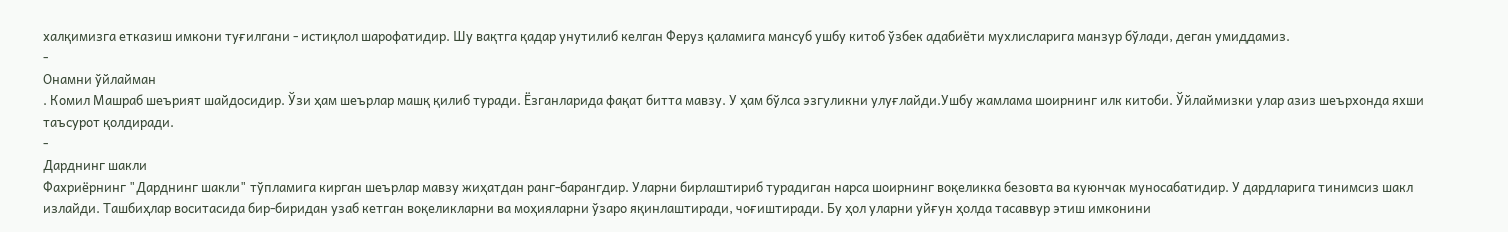халқимизга етказиш имкони туғилгани - истиқлол шарофатидир. Шу вақтга қадар унутилиб келган Феруз қаламига мансуб ушбу китоб ўзбек адабиёти мухлисларига манзур бўлади, деган умиддамиз.
-
Онамни ўйлайман
. Комил Машраб шеърият шайдосидир. Ўзи ҳам шеърлар машқ қилиб туради. Ёзганларида фақат битта мавзу. У ҳам бўлса эзгуликни улуғлайди.Ушбу жамлама шоирнинг илк китоби. Ўйлаймизки улар азиз шеърхонда яхши таъсурот қолдиради.
-
Дарднинг шакли
Фахриёрнинг "Дарднинг шакли" тўпламига кирган шеърлар мавзу жиҳатдан ранг-барангдир. Уларни бирлаштириб турадиган нарса шоирнинг воқеликка безовта ва куюнчак муносабатидир. У дардларига тинимсиз шакл излайди. Ташбиҳлар воситасида бир-биридан узаб кетган воқеликларни ва моҳияларни ўзаро яқинлаштиради, чоғиштиради. Бу ҳол уларни уйғун ҳолда тасаввур этиш имконини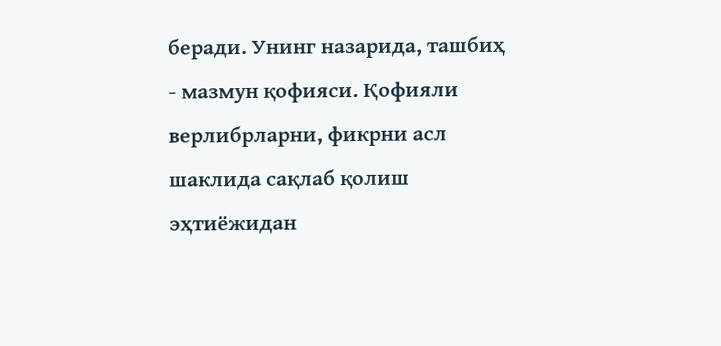беради. Унинг назарида, ташбиҳ - мазмун қофияси. Қофияли верлибрларни, фикрни асл шаклида сақлаб қолиш эҳтиёжидан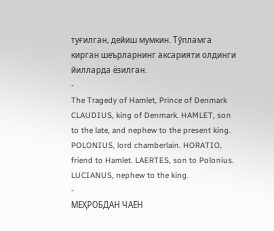туғилган, дейиш мумкин. Тўпламга кирган шеърларнинг аксарияти олдинги йилларда ёзилган.
-
The Tragedy of Hamlet, Prince of Denmark
CLAUDIUS, king of Denmark. HAMLET, son to the late, and nephew to the present king. POLONIUS, lord chamberlain. HORATIO, friend to Hamlet. LAERTES, son to Polonius. LUCIANUS, nephew to the king.
-
МEҲРОБДАН ЧАЁН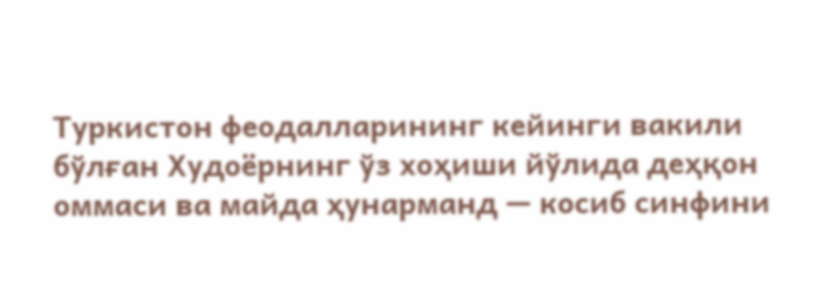Туркистон феодалларининг кейинги вакили бўлған Худоёрнинг ўз хоҳиши йўлида деҳқон оммаси ва майда ҳунарманд — косиб синфини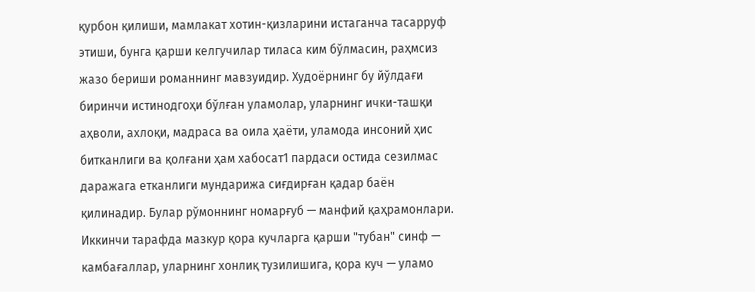қурбон қилиши, мамлакат хотин-қизларини истаганча тасарруф этиши, бунга қарши келгучилар тиласа ким бўлмасин, раҳмсиз жазо бериши романнинг мавзуидир. Худоёрнинг бу йўлдағи биринчи истинодгоҳи бўлған уламолар, уларнинг ички-ташқи аҳволи, ахлоқи, мадраса ва оила ҳаёти, уламода инсоний ҳис битканлиги ва қолғани ҳам хабосат1 пардаси остида сезилмас даражага етканлиги мундарижа сиғдирған қадар баён қилинадир. Булар рўмоннинг номарғуб — манфий қаҳрамонлари. Иккинчи тарафда мазкур қора кучларга қарши "тубан" синф — камбағаллар, уларнинг хонлиқ тузилишига, қора куч — уламо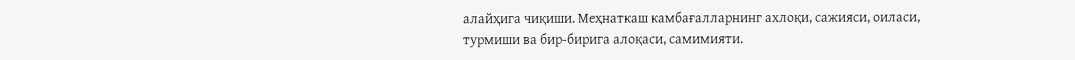алайҳига чиқиши. Меҳнаткаш камбағалларнинг ахлоқи, сажияси, оиласи, турмиши ва бир-бирига алоқаси, самимияти.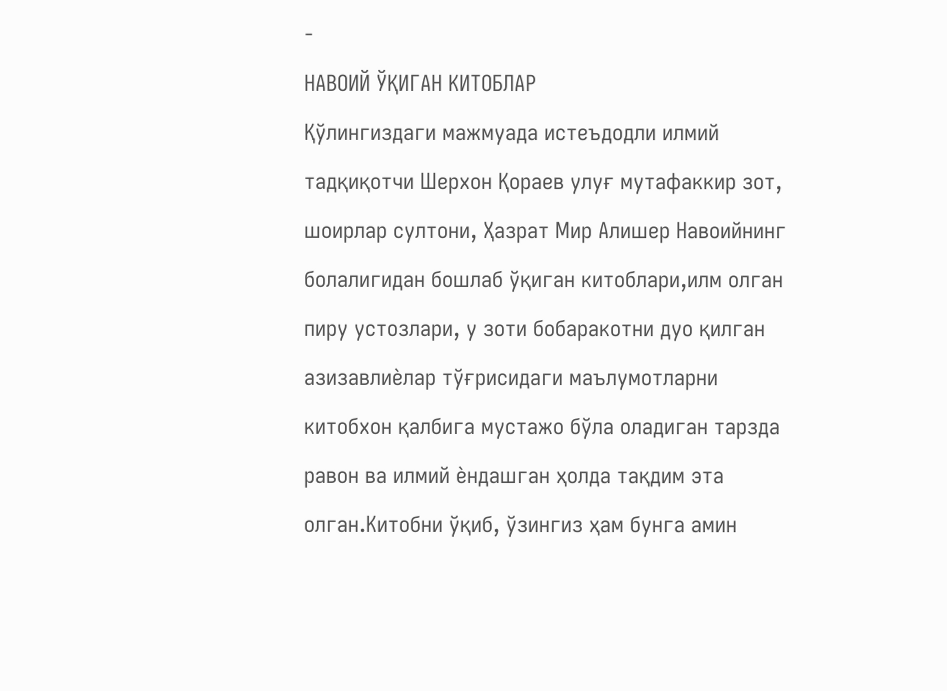-
НАВОИЙ ЎҚИГАН КИТОБЛАР
Қўлингиздаги мажмуада истеъдодли илмий тадқиқотчи Шерхон Қораев улуғ мутафаккир зот, шоирлар султони, Ҳазрат Мир Алишер Навоийнинг болалигидан бошлаб ўқиган китоблари,илм олган пиру устозлари, у зоти бобаракотни дуо қилган азизавлиѐлар тўғрисидаги маълумотларни китобхон қалбига мустажо бўла оладиган тарзда равон ва илмий ѐндашган ҳолда тақдим эта олган.Китобни ўқиб, ўзингиз ҳам бунга амин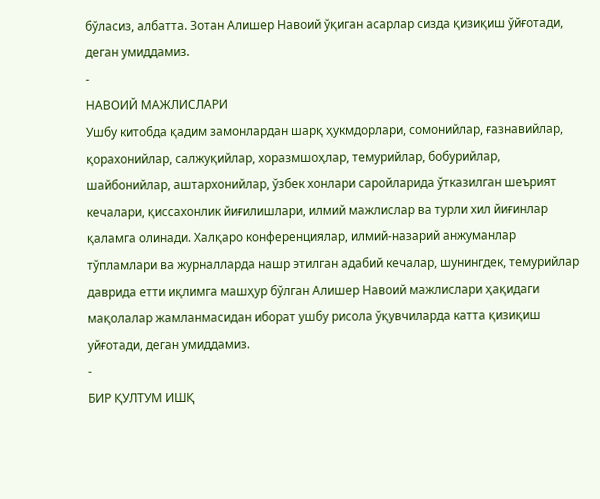бўласиз, албатта. Зотан Алишер Навоий ўқиган асарлар сизда қизиқиш ўйғотади, деган умиддамиз.
-
НАВОИЙ МАЖЛИСЛАРИ
Ушбу китобда қадим замонлардан шарқ ҳукмдорлари, сомонийлар, ғазнавийлар, қорахонийлар, салжуқийлар, хоразмшоҳлар, темурийлар, бобурийлар, шайбонийлар, аштархонийлар, ўзбек хонлари саройларида ўтказилган шеърият кечалари, қиссахонлик йиғилишлари, илмий мажлислар ва турли хил йиғинлар қаламга олинади. Халқаро конференциялар, илмий-назарий анжуманлар тўпламлари ва журналларда нашр этилган адабий кечалар, шунингдек, темурийлар даврида етти иқлимга машҳур бўлган Алишер Навоий мажлислари ҳақидаги мақолалар жамланмасидан иборат ушбу рисола ўқувчиларда катта қизиқиш уйғотади, деган умиддамиз.
-
БИР ҚУЛТУМ ИШҚ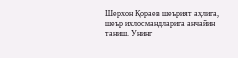Шерхон Қораев шеърият аҳлига, шеър ихлосмандларига анчайин таниш. Унинг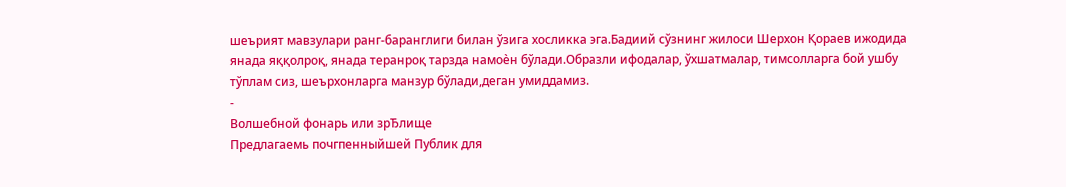шеърият мавзулари ранг-баранглиги билан ўзига хосликка эга.Бадиий сўзнинг жилоси Шерхон Қораев ижодида янада яққолроқ, янада теранроқ тарзда намоѐн бўлади.Образли ифодалар, ўхшатмалар, тимсолларга бой ушбу тўплам сиз, шеърхонларга манзур бўлади,деган умиддамиз.
-
Волшебной фонарь или зрЂлище
Предлагаемь почгпенныйшей Публик для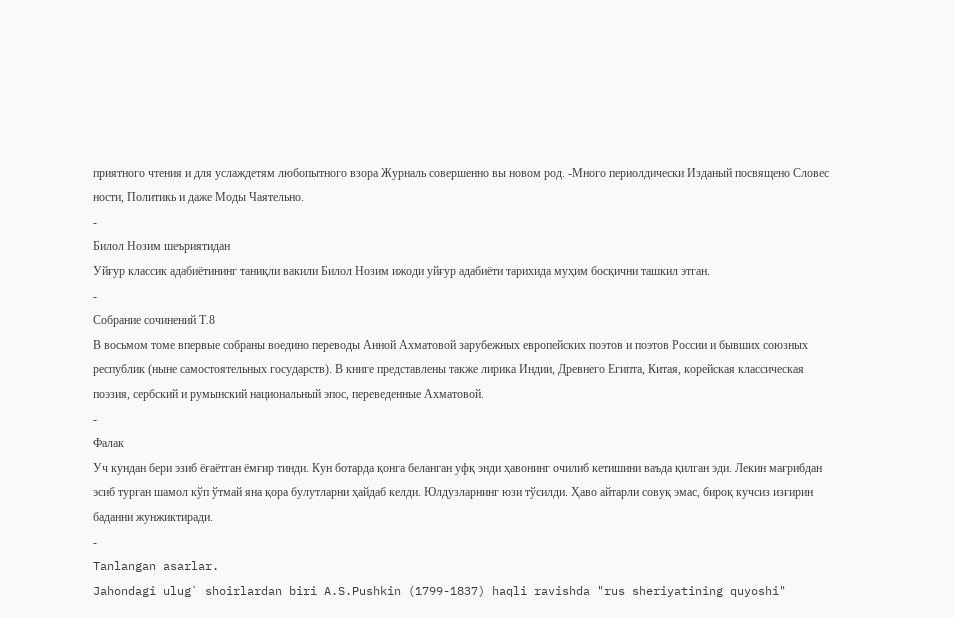приятного чтения и для услаждетям любопытного взора Журналь совершенно вы новом род. -Много периолдически Изданый посвящено Словес ности, Политикь и даже Моды Чаятельно.
-
Билол Нозим шеъриятидан
Уйғур классик адабиётининг таниқли вакили Билол Нозим ижоди уйғур адабиёти тарихида муҳим босқични ташкил этган.
-
Собрание сочинений Т.8
В восьмом томе впервые собраны воедино переводы Анной Ахматовой зарубежных европейских поэтов и поэтов России и бывших союзных республик (ныне самостоятельных государств). В книге представлены также лирика Индии, Древнего Египта, Китая, корейская классическая поэзия, сербский и румынский национальный эпос, переведенные Ахматовой.
-
Фалак
Уч кундан бери эзиб ёғаётган ёмғир тинди. Кун ботарда қонга беланган уфқ энди ҳавонинг очилиб кетишини ваъда қилган эди. Лекин мағрибдан эсиб турган шамол кўп ўтмай яна қора булутларни ҳайдаб келди. Юлдузларнинг юзи тўсилди. Ҳаво айтарли совуқ эмас, бироқ кучсиз изғирин баданни жунжиктиради.
-
Tanlangan asarlar.
Jahondagi ulug` shoirlardan biri A.S.Pushkin (1799-1837) haqli ravishda "rus sheriyatining quyoshi"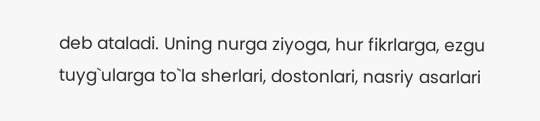deb ataladi. Uning nurga ziyoga, hur fikrlarga, ezgu tuyg`ularga to`la sherlari, dostonlari, nasriy asarlari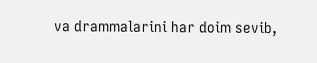va drammalarini har doim sevib,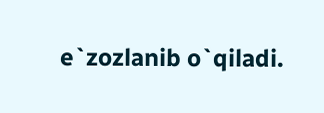e`zozlanib o`qiladi.